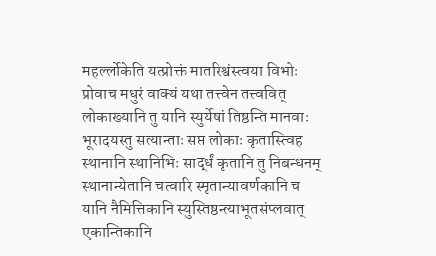महर्ल्लोकेति यत्प्रोक्तं मातरिश्वंस्त्वया विभोः
प्रोवाच मधुरं वाक्यं यथा तत्त्वेन तत्त्ववित्
लोकाख्यानि तु यानि स्युर्येषां तिष्ठन्ति मानवाः
भूरादयस्तु सत्यान्ताः सप्त लोकाः कृतास्त्विह
स्थानानि स्थानिभिः सार्द्धं कृतानि तु निबन्धनम्
स्थानान्येतानि चत्वारि स्मृतान्यावर्णकानि च
यानि नैमित्तिकानि स्युस्तिष्ठन्त्याभूतसंप्लवात्
एकान्तिकानि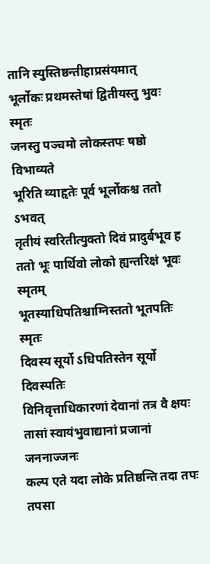तानि स्युस्तिष्ठन्तीहाप्रसंयमात्
भूर्लोकः प्रथमस्तेषां द्वितीयस्तु भुवः स्मृतः
जनस्तु पञ्चमो लोकस्तपः षष्ठो विभाव्यते
भूरिति व्याहृतेः पूर्व भूर्लोकश्च ततो ऽभवत्
तृतीयं स्वरितीत्युक्तो दिवं प्रादुर्बभूव ह
ततो भूः पार्थिवो लोको ह्यन्तरिक्षं भूवः स्मृतम्
भूतस्याधिपतिश्चाग्निस्ततो भूतपतिः स्मृतः
दिवस्य सूर्यो ऽधिपतिस्तेन सूर्यो दिवस्पतिः
विनिवृत्ताधिकारणां देवानां तत्र वै क्षयः
तासां स्वायंभुवाद्यानां प्रजानां जननाज्जनः
कल्प एते यदा लोके प्रतिष्ठन्ति तदा तपः
तपसा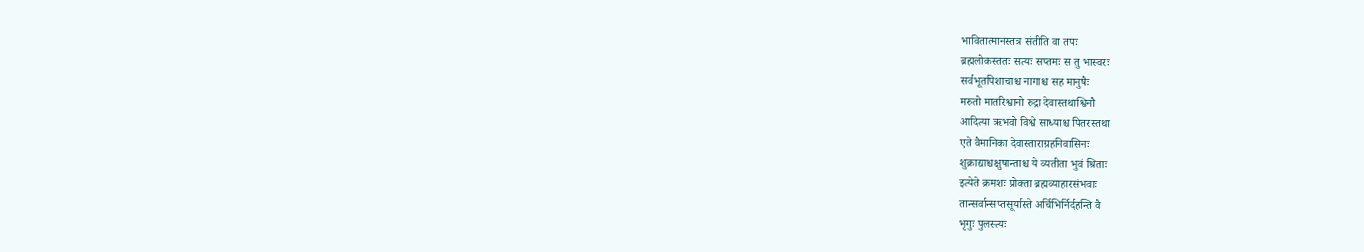भावितात्मानस्तत्र संतीति वा तपः
ब्रह्मलोकस्ततः सत्यः सप्तमः स तु भास्वरः
सर्वभूतपिशाचाश्च नागाश्च सह मानुषैः
मरुतो मातरिश्वानो रुद्रा देवास्तथाश्विनौ
आदित्या ऋभवो विश्वे साध्याश्च पितरस्तथा
एते वैमानिका देवास्ताराग्रहनिवासिनः
शुक्राद्याश्चक्षुषान्ताश्च ये व्यतीता भुवं श्रिताः
इत्येते क्रमशः प्रोक्ता ब्रह्मव्याहारसंभवाः
तान्सर्वान्सप्तसूर्यास्ते अर्चिभिर्निर्दहन्ति वै
भृगुः पुलस्त्यः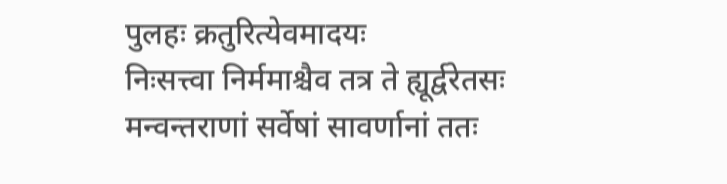पुलहः क्रतुरित्येवमादयः
निःसत्त्वा निर्ममाश्चैव तत्र ते ह्यूर्द्वरेतसः
मन्वन्तराणां सर्वेषां सावर्णानां ततः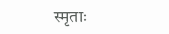स्मृताः